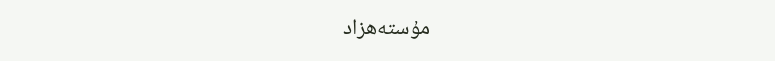مۇستەھزاد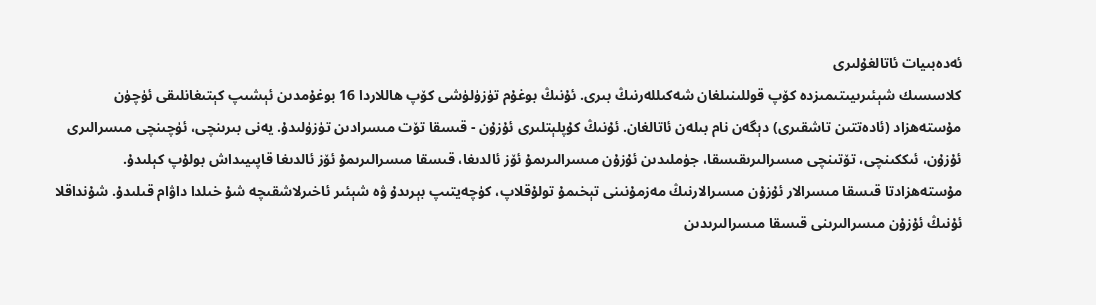ئەدەبىيات ئاتالغۇلىرى
كلاسسىك شېئىرىيىتىمىزدە كۆپ قوللىنىلغان شەكىللەرنىڭ بىرى. ئۇنىڭ بوغۇم تۈزۈلۈشى كۆپ ھاللاردا 16 بوغۇمدىن ئېشىپ كېتىغانلىقى ئۈچۈن مۇستەھزاد (ئادەتتىن تاشقىرى) دېگەن نام بىلەن ئاتالغان. ئۇنىڭ كۇپلېتلىرى ئۇزۇن - قىسقا تۆت مىسرادىن تۈزۈلىدۇ. يەنى بىرىنچى، ئۈچىنچى مىسرالىرى ئۇزۇن، ئىككىنچى، تۆتىنچى مىسرالىرىقىسقا، جۈملىدىن ئۇزۇن مىسرالىرىمۇ ئۆز ئالدىغا، قىسقا مىسرالىرىمۇ ئۆز ئالدىغا قاپىيىداش بولۇپ كېلىدۇ.
مۇستەھزادتا قىسقا مىسرالار ئۇزۇن مىسرالارنىڭ مەزمۇنىنى تېخىمۇ تولۇقلاپ، كۈچەيتىپ بېرىدۇ ۋە شېئىر ئاخىرلاشقىچە شۇ خىلدا داۋام قىلىدۇ. شۇنداقلا ئۇنىڭ ئۇزۇن مىسرالىرىنى قىسقا مىسرالىرىدىن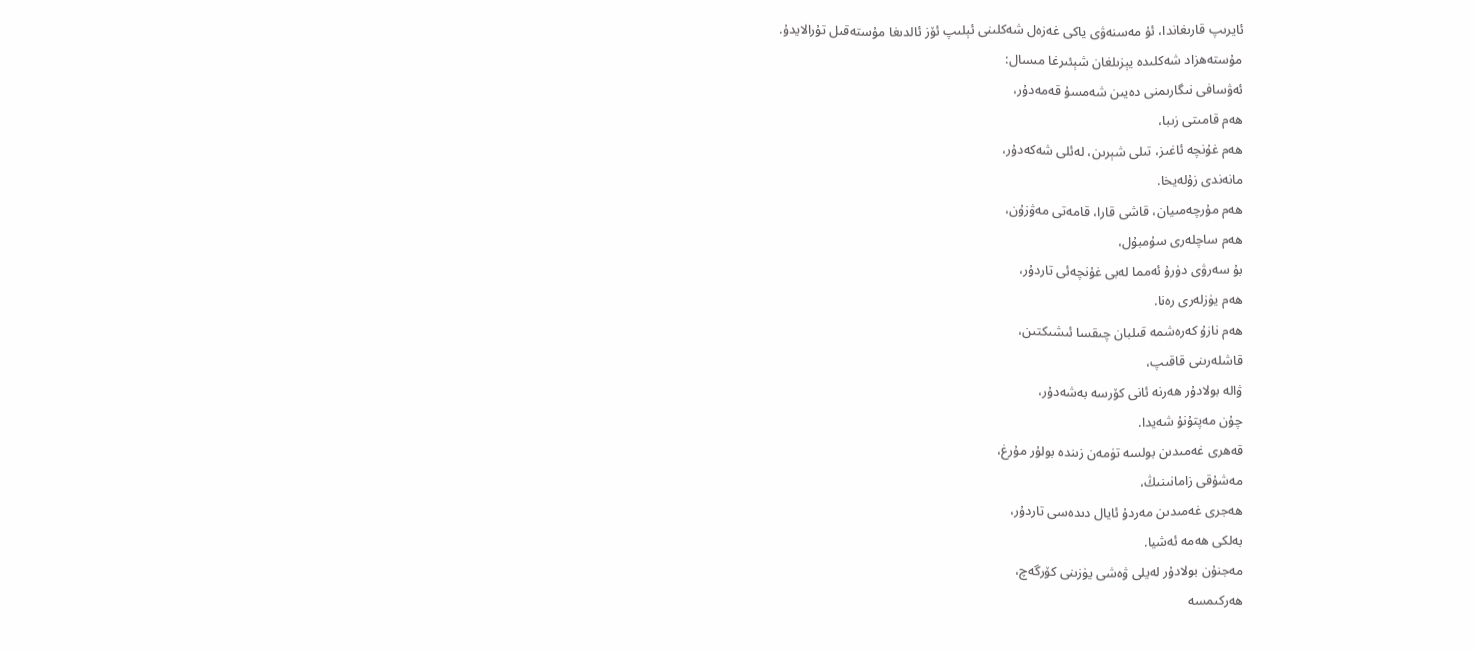ئايرىپ قارىغاندا، ئۇ مەسنەۋى ياكى غەزەل شەكلىنى ئېلىپ ئۆز ئالدىغا مۇستەقىل تۇرالايدۇ.
مۇستەھزاد شەكلىدە يېزىلغان شېئىرغا مىسال:
ئەۋسافى نىگارىمنى دەيىن شەمسۇ قەمەدۇر،
ھەم قامىتى زىبا،
ھەم غۇنچە ئاغىز، تىلى شېرىن، لەئلى شەكەدۇر،
مانەندى زۇلەيخا.
ھەم مۇرچەمىيان، قاشى قارا، قامەتى مەۋزۇن،
ھەم ساچلەرى سۇمبۇل،
بۇ سەرۋى دۈرۇ ئەمما لەبى غۇنچەئى تاردۇر،
ھەم يۈزلەرى رەنا.
ھەم نازۇ كەرەشمە قىلبان چىقسا ئىشىكتىن،
قاشلەرىنى قاقىپ،
ۋالە بولادۇر ھەرنە ئانى كۆرسە بەشەدۇر،
چۇن مەپتۇنۇ شەيدا.
قەھرى غەمىدىن بولسە تۈمەن زىندە بولۇر مۇرغ،
مەشۇقى زامانىنىڭ،
ھەجرى غەمىدىن مەردۇ ئايال دىدەسى تاردۇر،
بەلكى ھەمە ئەشيا.
مەجنۇن بولادۇر لەيلى ۋەشى يۈزىنى كۆرگەچ،
ھەركىمسە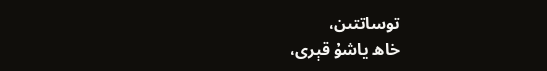توساتتىن،
خاھ ياشۇ قېرى،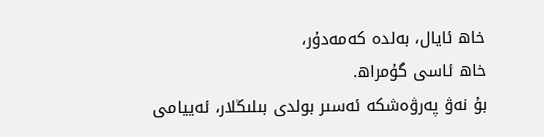خاھ ئايال، بەلدە كەمەدۇر،
خاھ ئاسى گۇمراھ.
بۇ نەۋ پەرۋەشكە ئەسىر بولدى بىلىڭلار، ئەييامى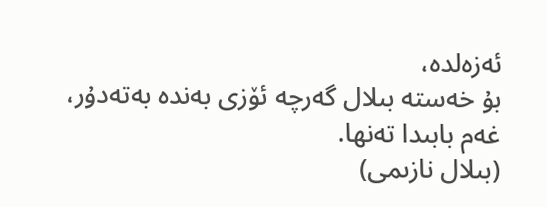ئەزەلدە،
بۇ خەستە بىلال گەرچە ئۆزى بەندە بەتەدۇر،
غەم بابىدا تەنھا.
(بىلال نازىمى)